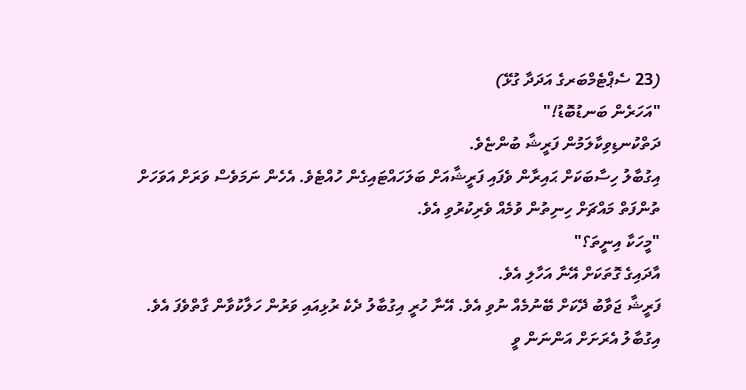(23 ސެޕްޓެމްބަރގެ އަދަދާ ގުޅޭ)
"އަހަރެން ބަނޑުބޮޑު!"
ދަތްކުނޑިވިކާލަމުން ފަރީޝާ ބުންޏެވެ.
އިގުބާލު ހިސާބަކަށް ޙައިރާން ވެފައި ފަރީޝާއަށް ބަލަހައްޓައިގެން ހުއްޓެވެ. އެހެން ނަމަވެސް ވަރަށް އަވަހަށް ތުންފަތް މައްޗަށް ހިނިތުން ވުމެއް ވެރިކުރުވި އެވެ.
"މީހަކާ އިނީތަ؟"
އާދައިގެ ގޮތަކަށް އޭނާ އަހާލި އެވެ.
ފަރީޝާ ޖަވާބު ދޭކަށް ބޭނުމެއް ނުވި އެވެ. އޭނާ ހުރީ އިގުބާލު ދެކެ ރުޅިއައި ވަރުން ހަލާކުވާން ގާތްވެފަ އެވެ. އިގުބާލު އެރަށަށް އަންނަން ވީ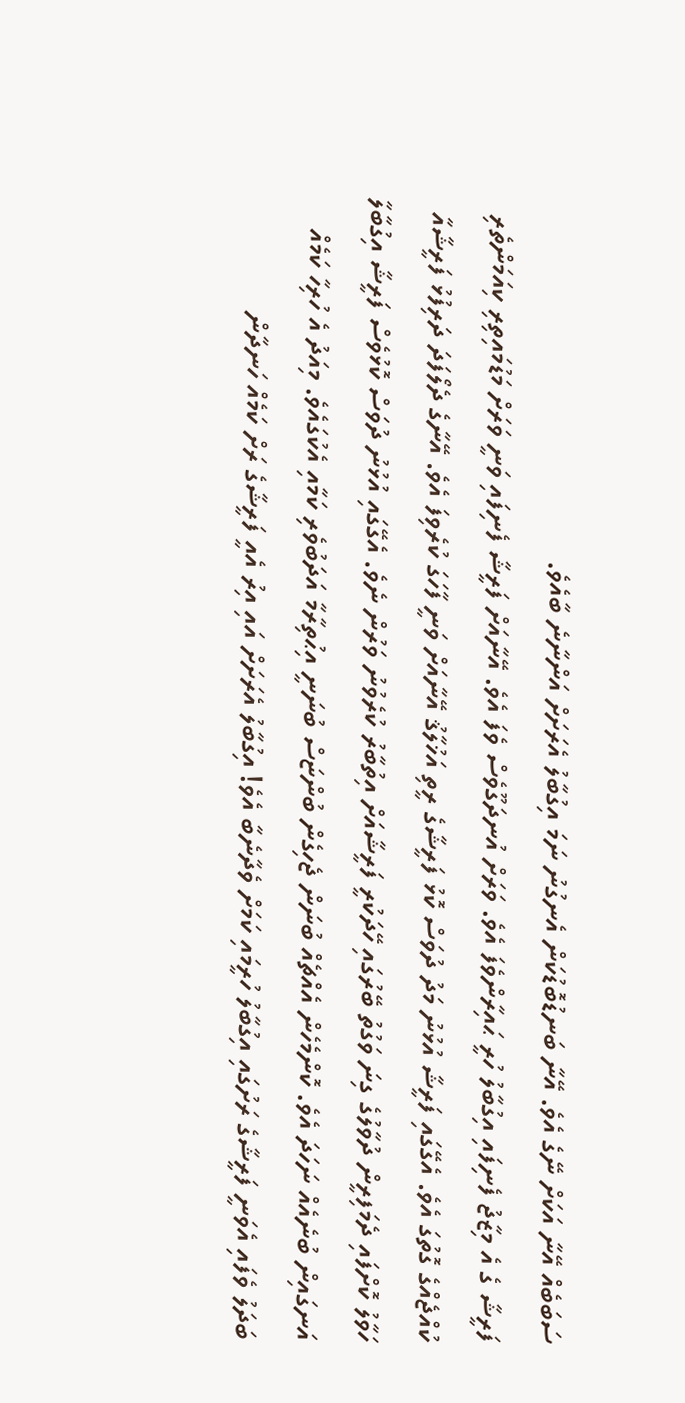ސަބަބެއް އޭނާ އަކަށް ނޭގެ އެވެ. އޭނާ ބަނޑުބޮޑުކަން އެނގުނު ނަމަ އިގުބާލު އެރަށަށް އަންނާނެ ބާއެވެ.
ފަރީޝާ ގެ އެ މިޒާޖު ފެނިފައި އިގުބާލު ހުރީ ޙައިރާންވެފަ އެވެ. ވަރަށް އުނދަގޫވެސް ވެފަ އެވެ. އޭނާއަށް ފަރީޝާ ފެނިފައި ވަނީ ވަރަށް މަޑުމައިތިރި ކިއަމަންތެރި ކުއްޖެއްގެ ގޮތުގަ އެވެ. އެގޭގައި ފަރީޝާ އުޅުނު މަދު ދުވަސް ކޮޅު ފަރީޝާގެ ރީތި އަޚުލާޤު އޭނާއަށް ވަނީ ފާހަގަ ކުރެވިފަ އެވެ. އޭނާގެ ދެލޯފަދަ ދަރިފުޅު ފަރީޝާއާ ހަވާލު ކޮށްފައި ދެމަފިރީން ދުވާލުގެ ގިނަ ވަގުތު ބޭރުގައި ހޭދަކުރީ ފަރީޝާއަށް އިތުބާރު ކުރެވުނު ވަރުން ނެވެ. އެގޭގައި އުޅުނު ދުވަސް ކޮޅުވެސް ފަރީޝާ އިގުބާލާ އަނގައިން ބުނެއެއް ނަހަދަ އެވެ. ކޮންމެހެން އެއްޗެއް ބުނަން ޖެހިގެން ބުންޏަސް ބުނަނީ އިޙުތިރާމާ އަދަބުވެރި ކަމާއި އެކުގައެވެ. މިއަދު އެ ހުރިހާ ކަމެއް ބަދަލު ވެފައި އެވަނީ ފަރީޝާގެ ރަށުގައި އިގުބާލު ހުރީމައި ކަމަށް ވެދާނެބާ އެވެ! އިގުބާލު އެރަށަށް އައި އިރު އެއީ ފަރީޝާގެ ރަށް ކަމެއް ހަނދާން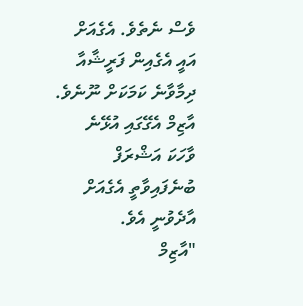ވެސް ނެތެވެ. އެގެއަށް އައީ އެގެއިން ފަރީޝާއާ ދިމާވާނެ ކަމަކަށް ނޫނެވެ. އާޒިމް އެގޭގައި އުޅޭނެ ވާހަކަ އަޝްރަފް ބުނެފައިވާތީ އެގެއަށް އާދެވުނީ އެވެ.
"އާޒިމް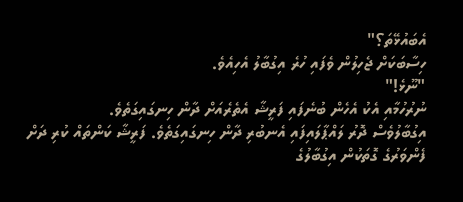އެބައުޅޭތަ؟"
ހިސާބަކަށް ޖެހިލުން ވެފައި ހުރެ އިގުބާލު އެހިއެވެ.
"ނޫޅެ!"
ނުރުހުމާއި އެކު އެހެން ބުނެފައި ފަރީޝާ އެތެރެއަށް ދާން ހިނގައިގަތެވެ.
އިގުބާލުވެސް ދޮރު ލައްޕާލައިފައި އެނބުރި ދާން ހިނގައިގަތެވެ. ފަރީޝާ ކަންތައް ކުރި ދަށް ފެންވަރުގެ ގޮތަކުން އިގުބާލުގެ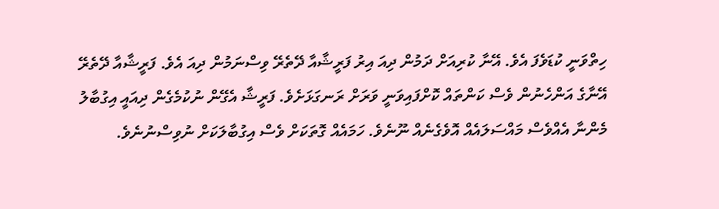ހިތްވަނީ ކުޑަވެފަ އެވެ. އޭނާ ކުރިއަށް ދަމުން ދިއަ އިރު ފަރީޝާއާ ދޭތެރޭ ވިސްނަމުން ދިއަ އެވެ. ފަރީޝާއާ ދޭތެރޭ އޭނާގެ އަންހެނުން ވެސް ކަންތައް ކޮށްފައިވަނީ ވަރަށް ރަނގަޅަށެވެ. ފަރީޝާ އެގޭން ނުކުމެގެން ދިއައީ އިގުބާލު މެންނާ އެއްވެސް މައްސަލައެއް އޮވެގެނެއް ނޫނެވެ. ހަމައެއް ގޮތަކަށް ވެސް އިގުބާލަކަށް ނުވިސްނުނެވެ.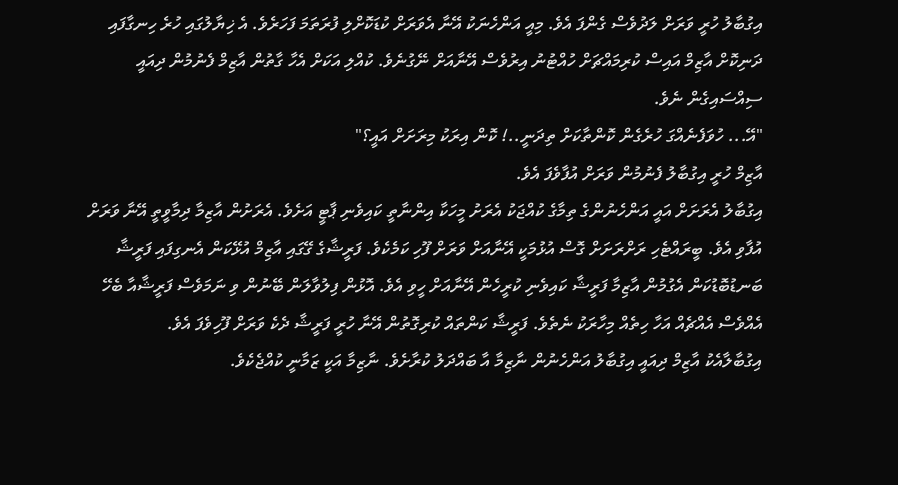އިގުބާލު ހުރީ ވަރަށް ލަދުވެސް ގެންފަ އެވެ. މިއީ އަންހެނަކު އޭނާ އެވަރަށް ކުޑަކޮށްލި ފުރަތަމަ ފަހަރެވެ. އެ ޚިޔާލުގައި ހުރެ ހިނގާފައި ދަނިކޮށް އާޒިމް އައިސް ކުރިމައްޗަށް ހުއްޓުނު އިރުވެސް އޭނާއަށް ނޭގުނެވެ. ކުއްލި އަކަށް އެހާ ގާތުން އާޒިމް ފެނުމުން ދިއައީ ސިއްސައިގެން ނެވެ.
"އޭ... ހުވަފެނެއްގަ ހުރެގެން ކޮންތާކަށް ތިދަނީ..! ކޮން އިރަކު މިރަށަށް އައީ؟"
އާޒިމް ހުރީ އިގުބާލު ފެނުމުން ވަރަށް އުފާވެފަ އެވެ.
އިގުބާލު އެރަށަށް އައީ އަންހެނުންގެ ތިމާގެ ކުއްޖަކު އެރަށު މީހަކާ އިންނާތީ ކައިވެނި ޕާޓީ އަށެވެ. އެރަށުން އާޒިމާ ދިމާވީތީ އޭނާ ވަރަށް އުފާވި އެވެ. ބީރައްޓެހި ރަށްރަށަށް ގޮސް އުޅުމަކީ އޭނާއަށް ވަރަށް ފޫހި ކަމެކެވެ. ފަރީޝާގެ ގޭގައި އާޒިމް އުޅޭކަން އެނގިފައި ފަރީޝާ ބަނޑުބޮޑުކަން އެގުމުން އާޒިމާ ފަރީޝާ ކައިވެނި ކުރީހެން އޭނާއަށް ހީވި އެވެ. އޮޅުން ފިލުވާލަން ބޭނުން ވި ނަމަވެސް ފަރީޝާއާ ބެހޭ އެއްވެސް އެއްޗެއް އަހާ ހިތެއް މިހާރަކު ނެތެވެ. ފަރީޝާ ކަންތައް ކުރިގޮތުން އޭނާ ހުރީ ފަރީޝާ ދެކެ ވަރަށް ފޫހިވެފަ އެވެ.
އިގުބާލާއެކު އާޒިމް ދިއައީ އިގުބާލު އަންހެނުން ނާޒިމާ އާ ބައްދަލު ކުރާށެވެ. ނާޒިމާ އަކީ ޒަމާނީ ކުއްޖެކެވެ.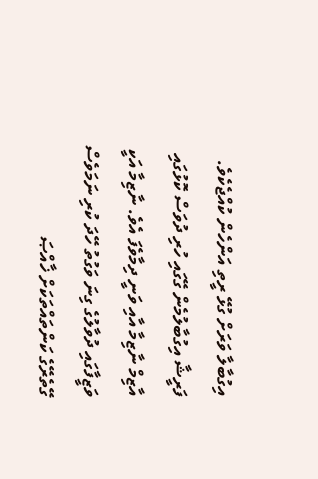އިގުބާލާ ވަރަށް ގުޅޭ ރީތި އަންހެން ކުއްޖެކެވެ. ފަރީޝާ އިގުބާލުމެން ގޭގައި ހުރި ދުވަސް ކޮޅުގައި އާޒިމް ނާޒިމާ އާއި ވަނީ ދިމާވެފަ އެވެ. ނާޒިމާ އަކީ ވަޒީފާގައި ދުވާލުގެ ގިނަ ވަގުތު ހޭދަ ކުރި ނަމަވެސް ގޭތެރޭގެ ކަންތައްތަކަށް ޚާއްޞަ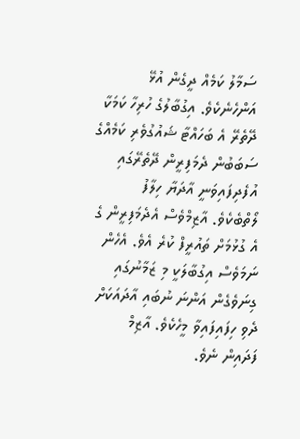ސަމާލު ކަމެއް ދީގެން އުޅޭ އަންހެނެކެވެ. އިގުބާލުގެ ހުރިހާ ކަމަކާ ދޭތެރޭ އެ ބަހައްޓާ ޝައުގުވެރި ކަމެއްގެ ސަބަބުން ދެމަފިރީން ދޭތެރޭގައި އުފެދިފައިވަނީ އާދަޔާ ހިލާފު ލޯތްބެކެވެ. އާޒިމްވެސް އެދެމަފިރީން ގެ އެ ގުޅުމަށް ތައުރީފް ކުރެ އެވެ. އެހެން ނަމަވެސް އިގުބާލަކީ މި ޒަމާނުގައި ގިނަވެގެން އަންނަ ނުބައި އާދައަކަށް ދެވި ހިފައިފައިވާ މީހެކެވެ. އާޒިމް ފަދައިން ނެވެ.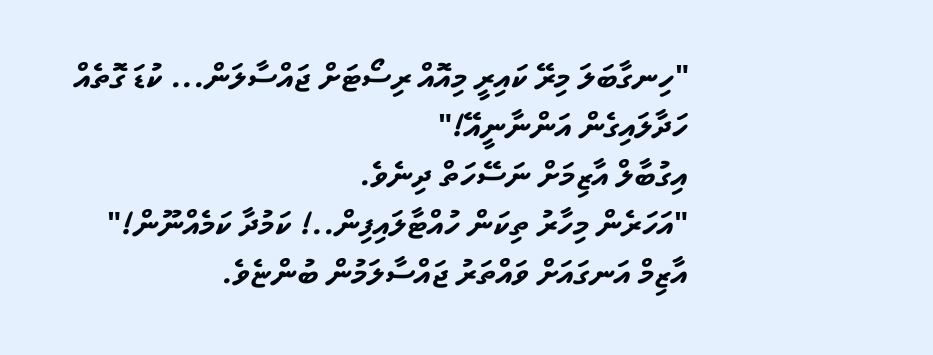"ހިނގާބަލަ މިރޭ ކައިރީ މިއޮއް ރިސޯޓަށް ޖައްސާލަން... ކުޑަ ގޮތެއް ހަދާލައިގެން އަންނާނީއޭ!"
އިގުބާލް އާޒިމަށް ނަސޭހަތް ދިނެވެ.
"އަހަރެން މިހާރު ތިކަން ހުއްޓާލައިފިން..! ކަމުދާ ކަމެއްނޫން!"
އާޒިމް އަނގައަށް ވައްތަރު ޖައްސާލަމުން ބުންޏެވެ.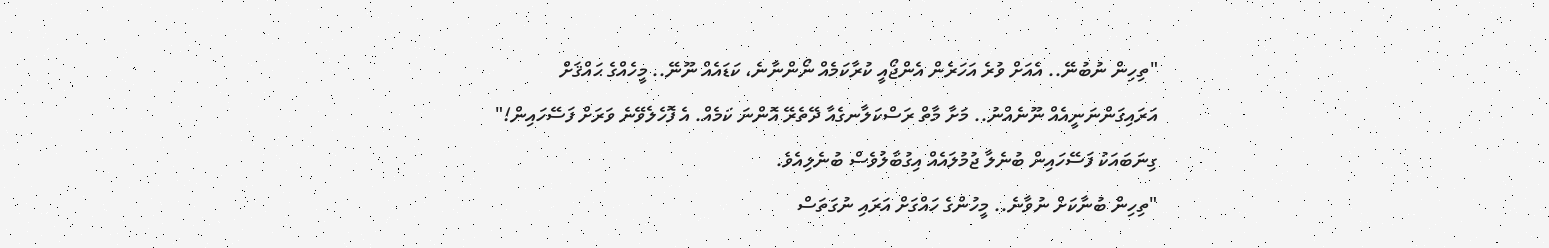"ތިހިން ނުބުނޭ.. އެއަށް ވުރެ އަހަރެން އެންޖޯއީ ކުރާކަމެއް ނޯންނާނެ، ކަޑައެއް ނޫނޭ.. މީހެއްގެ ޙައްޤަށް އަރައިގަންނަނީއެއް ނޫނެއްނު.. މަށާ މާތް ރަސްކަލާނގެއާ ދޭތެރޭ އޮންނަ ކަމެއް. އެ ފޮހެލެވޭނެ ވަރަށް ފަސޭހައިން!"
ގިނަބައަކު ފަސޭހައިން ބުނެލާ ޖުމުލައެއް އިގުބާލުވެސް ބުނެލިއެވެ.
"ތިހިން ބުނާކަށް ނުވާނެ.. މީހުންގެ ހައްގަށް އަރައި ނުގަތަސް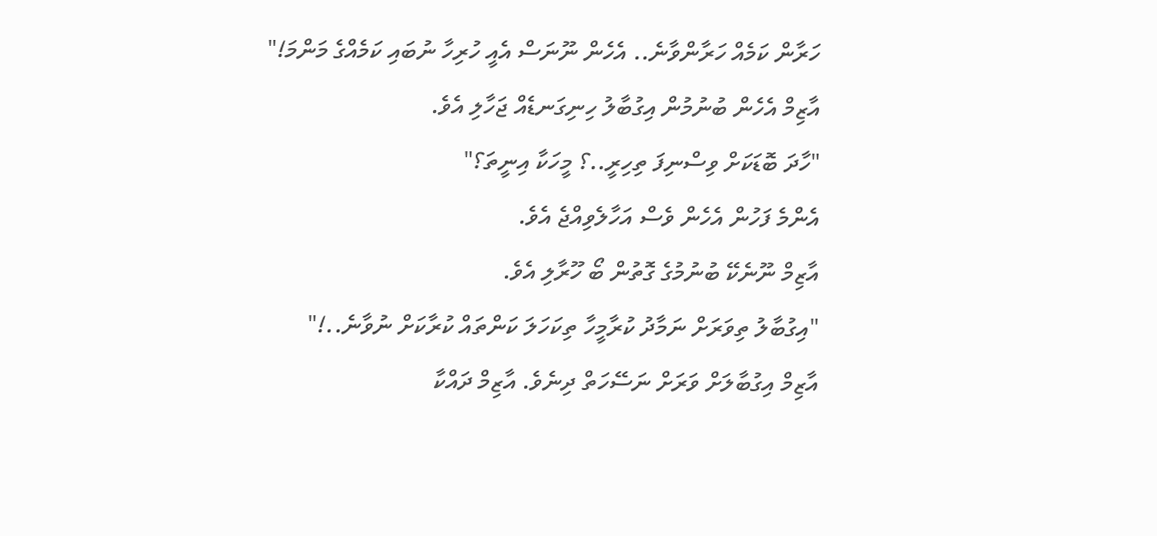ހަރާން ކަމެއް ހަރާންވާނެ.. އެހެން ނޫނަސް އެއީ ހުރިހާ ނުބައި ކަމެއްގެ މަންމަ!"
އާޒިމް އެހެން ބުނުމުން އިގުބާލު ހިނިގަނޑެއް ޖަހާލި އެވެ.
"ހާދަ ބޮޑަކަށް ވިސްނިފަ ތިހިރީ..؟ މީހަކާ އިނީތަ؟"
އެންމެ ފަހުން އެހެން ވެސް އަހާލެވިއްޖެ އެވެ.
އާޒިމް ނޫނެކޭ ބުނުމުގެ ގޮތުން ބޯ ހޫރާލި އެވެ.
"އިގުބާލު ތިވަރަށް ނަމާދު ކުރާމީހާ ތިކަހަލަ ކަންތައް ކުރާކަށް ނުވާނެ..!"
އާޒިމް އިގުބާލަށް ވަރަށް ނަސޭހަތް ދިނެވެ. އާޒިމް ދައްކާ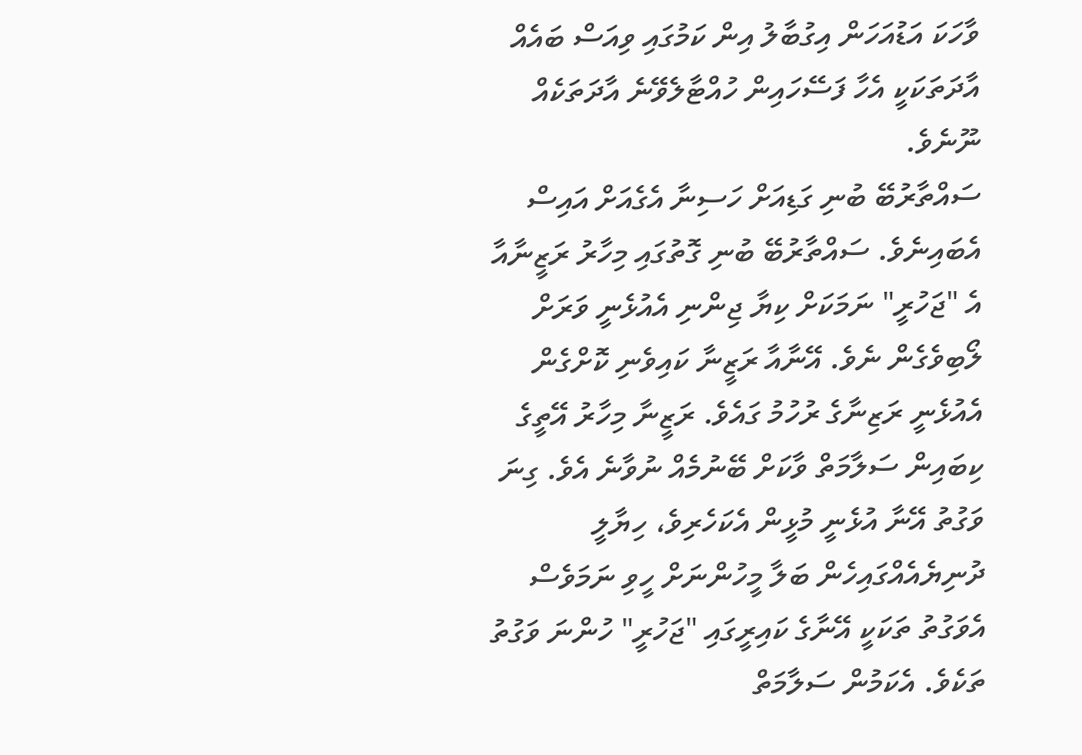ވާހަކަ އަޑުއަހަން އިގުބާލު އިން ކަމުގައި ވިއަސް ބައެއް އާދަތަކަކީ އެހާ ފަސޭހައިން ހުއްޓާލެވޭނެ އާދަތަކެއް ނޫނެވެ.
ސައްތާރުބޭ ބުނި ގަޑިއަށް ހަސިނާ އެގެއަށް އައިސް އެބައިނެވެ. ސައްތާރުބޭ ބުނި ގޮތުގައި މިހާރު ރަޒީނާއާ އެ "ޖަހުރީ" ނަމަކަށް ކިޔާ ޖިންނި އެއުޅެނީ ވަރަށް ލޯބިވެގެން ނެވެ. އޭނާއާ ރަޒީނާ ކައިވެނި ކޮށްގެން އެއުޅެނީ ރަޒިނާގެ ރުހުމު ގައެވެ. ރަޒީނާ މިހާރު އޭތީގެ ކިބައިން ސަލާމަތް ވާކަށް ބޭނުމެއް ނުވާނެ އެވެ. ގިނަ ވަގުތު އޭނާ އުޅެނީ މުޅީން އެކަހެރިވެ، ހިޔާލީ ދުނިޔެއެއްގައިހެން ބަލާ މީހުންނަށް ހީވި ނަމަވެސް އެވަގުތު ތަކަކީ އޭނާގެ ކައިރީގައި "ޖަހުރީ" ހުންނަ ވަގުތު ތަކެވެ. އެކަމުން ސަލާމަތް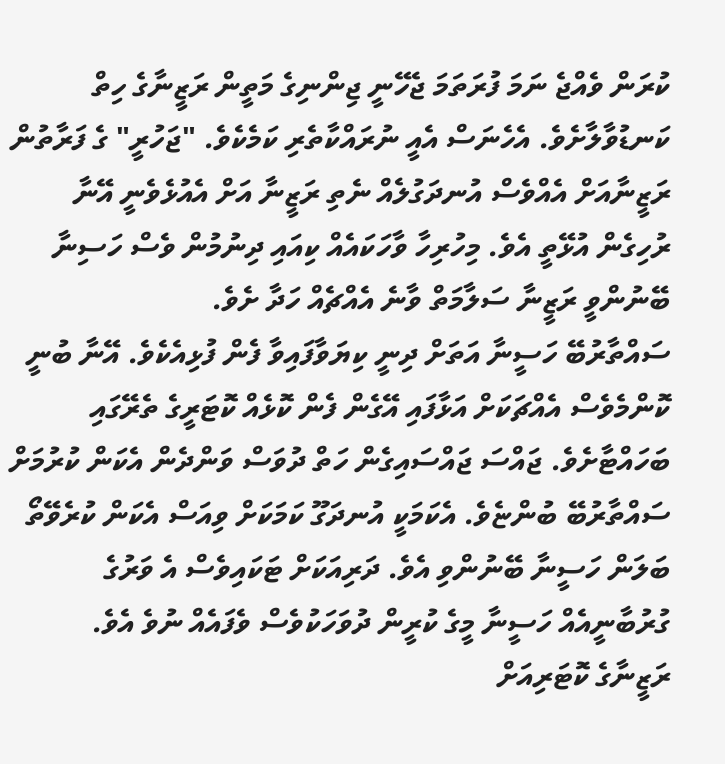ކުރަން ވެއްޖެ ނަމަ ފުރަތަމަ ޖެހޭނީ ޖިންނިގެ މަތީން ރަޒީނާގެ ހިތް ކަނޑުވާލާށެވެ. އެހެނަސް އެއީ ނުރައްކާތެރި ކަމެކެވެ. "ޖަހުރީ" ގެ ފަރާތުން ރަޒީނާއަށް އެއްވެސް އުނދަގުލެއް ނެތި ރަޒީނާ އަށް އެއުޅެވެނީ އޭނާ ރުހިގެން އުޅޭތީ އެވެ. މިހުރިހާ ވާހަކައެއް ކިއައި ދިނުމުން ވެސް ހަސިނާ ބޭނުންވީ ރަޒީނާ ސަލާމަތް ވާނެ އެއްޗެއް ހަދާ ށެވެ.
ސައްތާރުބޭ ހަސީނާ އަތަށް ދިނީ ކިޔަވާފައިވާ ފެން ފުޅިއެކެވެ. އޭނާ ބުނީ ކޮންމެވެސް އެއްޗަކަށް އަޅާފައި އޭގެން ފެން ކޮޅެއް ކޮޓަރީގެ ތެރޭގައި ބަހައްޓާށެވެ. ޖައްސަ ޖައްސައިގެން ހަތް ދުވަސް ވަންދެން އެކަން ކުރުމަށް ސައްތާރުބޭ ބުންޏެވެ. އެކަމަކީ އުނދަގޫ ކަމަކަށް ވިއަސް އެކަން ކުރެވޭތޯ ބަލަން ހަސީނާ ބޭނުންވި އެވެ. ދަރިއަކަށް ޓަކައިވެސް އެ ވަރުގެ ގުރުބާނީއެއް ހަސީނާ މީގެ ކުރީން ދުވަހަކުވެސް ވެފައެއް ނުވެ އެވެ.
ރަޒީނާގެ ކޮޓަރިއަށް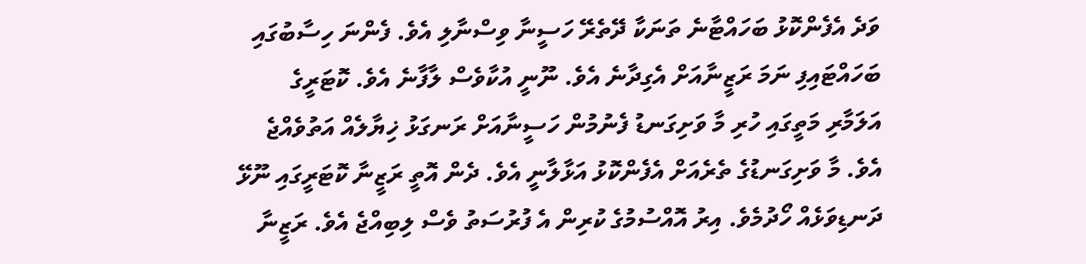ވަދެ އެފެންކޮޅު ބަހައްޓާނެ ތަނަކާ ދޭތެރޭ ހަސީނާ ވިސްނާލި އެވެ. ފެންނަ ހިސާބުގައި ބަހައްޓައިފި ނަމަ ރަޒީނާއަށް އެގިދާނެ އެވެ. ނޫނީ އުކާވެސް ލާފާނެ އެވެ. ކޮޓަރީގެ އަލަމާރި މަތީގައި ހުރި މާ ވަށިގަނޑު ފެނުމުން ހަސީނާއަށް ރަނގަޅު ޚިޔާލެއް އަތުވެއްޖެ އެވެ. މާ ވަށިގަނޑުގެ ތެރެއަށް އެފެންކޮޅު އަޅާލާނީ އެވެ. ދެން އޮތީ ރަޒީނާ ކޮޓަރީގައި ނޫޅޭ ދަނޑިވަޅެއް ހޯދުމެވެ. އިރު އޮއްސުމުގެ ކުރިން އެ ފުރުސަތު ވެސް ލިބިއްޖެ އެވެ. ރަޒީނާ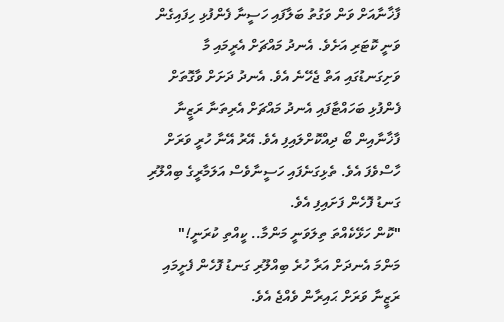ފާޚާނާއަށް ވަން ވަގުތު ބަލާފައި ހަސީނާ ފެންފުޅި ހިފައިގެން ވަނީ ކޮޓަރި އަށެވެ. އެނދު މައްޗަށް އެރީމައި މާ ވަށިގަނޑުގައި އަތް ޖެހޭނެ އެވެ. އެނދު ދަށަށް ވާގޮތަށް ފެންފުޅި ބަހައްޓާފައި އެނދު މައްޗަށް އެރިތަނާ ރަޒީނާ ފާޚާނާއިން ބޯ ދިއްކޮށްލައިފި އެވެ. އޭރު އޭނާ ހުރީ ވަރަށް ހާސްވެފަ އެވެ. ތެޅިގަނެފައި ހަސީނާވެސް އަލަމާރީގެ ބިއްލޫރި ގަނޑު ފޮހެން ފަށައިފި އެވެ.
"ކޮން ހަޅޭކެއްތަ ތިލަވަނީ މަންމާ.. ކީއްތި ކުރަނީ!"
މަންމަ އެނދަށް އަރާ ހުރެ ބިއްލޫރި ގަނޑު ފޮހެން ފެށީމައި ރަޒީނާ ވަރަށް ޙައިރާން ވެއްޖެ އެވެ.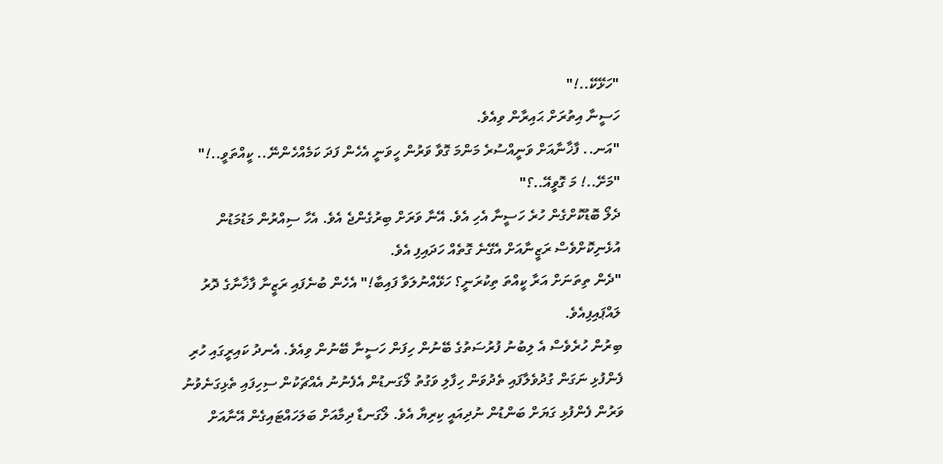"ހަޅޭކޭ..!"
ހަސީނާ އިތުރަށް ޙައިރާން ވިއެވެ.
"އަނ.. ފާޚާނާއަށް ވަނީއްސުރެ މަންމަ ގޮވާ ވަރުން ހީވަނީ އެހެން ފަދަ ކަމެއްހެންނޭ.. ކީއްތަވީ..!"
"މަށޭ..! މަ ގޮވީއޭ..؟"
ދެލޯ ބޮޑުކޮށްގެން ހުރެ ހަސީނާ އެހި އެވެ. އޭނާ ވަރަށް ބިރުގެންޖެ އެވެ. އެހާ ސިއްރުން މަޑުމަޑުން އުޅެނިކޮށްވެސް ރަޒީނާއަށް އެގޭނެ ގޮތެއް ހަދައިފި އެވެ.
"ދެން ތިތަނަށް އަރާ ކީއްތަ ތިކުރަނީ؟ ހަޅޭއްނުލަވާ ފައިބާ!" އެހެން ބުނެފައި ރަޒީނާ ފާޚާނާގެ ދޮރު ލައްޕައިފިއެވެ.
ބިރުން ހުރެވެސް އެ ލިބުނު ފުރުސަތުގެ ބޭނުން ހިފަން ހަސީނާ ބޭނުން ވިއެވެ. އެނދު ކައިރީގައި ހުރި ފެންފުޅި ނަގަން ގުދުވެލާފައި ތެދުވަން ހިފާލި ވަގުތު ލޯގަނޑުން އެފެނުނު އެއްޗަކުން ސިހިފައި ތެޅިގަނެވުނު ވަރުން ފެންފުޅި ގަޔަށް ބަންޑުން ނުދިއައީ ކިރިޔާ އެވެ. ލޯގަނޑާ ދިމާއަށް ބަލަހައްޓައިގެން އޭނާއަށް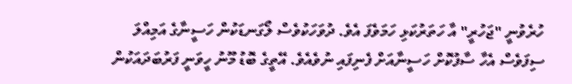ހުރެވުނީ "ޖަހުރީ" އާ ހަތަރުކަޅި ހަމަވެފަ އެވެ. ދުވަހަކުވެސް ލޯގަނޑަކުން ހަސީނާގެ އަމިއްލަ ސިފަވެސް އެހާ ސާފުކޮށް ހަސީނާއަށް ފެނިފައި ނުވެއެވެ. އޭތީގެ ބޮޑު މޫނު ހީވަނީ ފަރުބަދައަކުން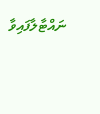ނައްޓާލާފައިވާ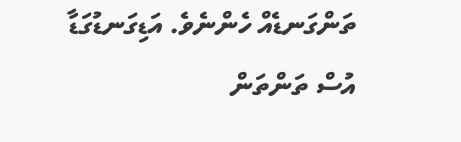ތަންގަނޑެއް ހެންނެވެ. އަޑިގަނޑުގަޑާ އުސް ތަންތަން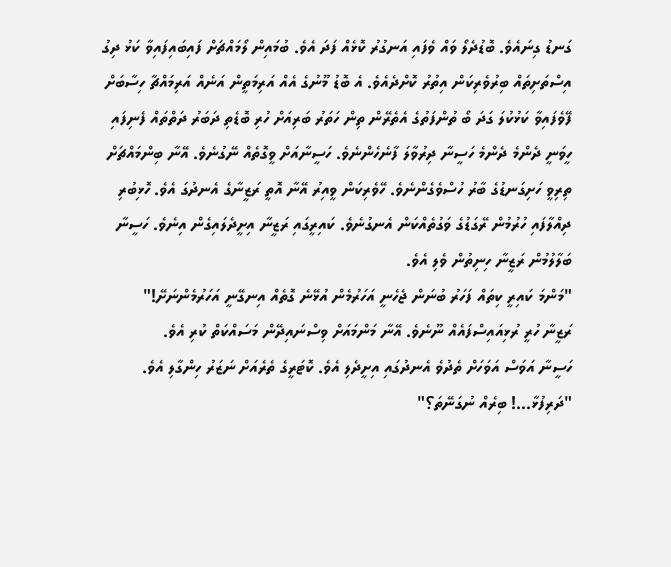ގަނޑު ގިނައެވެ. ބޮޑުދެލޯ ވައް ވެފައި އަނގުރު ކޮޅެއް ފަދަ އެވެ. ބުމައިން ލޯމައްޗަށް ފައިބައިފައިވާ ކަޅު ދިގު އިސްތަށިތައް ބިރުވެރިކަން އިތުރު ކޮށްދެއެވެ. އެ ބޮޑު މޫނުގެ އެއް އަރިމަތީން އަނެއް އަރިމައްޗާ ހިސާބަށް ފޭވެފައިވާ ކަޅުކުލަ ގަދަ ބޯ ތުންފަތުގެ އެތެރޭން ތިން ހަތަރު ބަރިއަށް ހުރި ބޮޑެތި ދަބަރު ދަތްތައް ފެނިފައި ހީވަނީ ދެންމެ ދެންމެ ހަސީނާ ދިރުވާލަ ފާނެހެންނެވެ. ހަސީނާއަށް ވީގޮތެއް ނޭގުނެވެ. އޭނާ ބިންމައްޗަށް ތިރިވީ ހަށިގަނޑުގެ ބާރު ހުސްވެގެންނެވެ. ހޭވެރިކަން ވީއިރު އޭނާ އޮތީ ރަޒީނާގެ އެނދުގަ އެވެ. ހޮޅިބުރި ދިއްލާފައި ހުރުމުން ރޭގަޑުގެ ވަގުތެއްކަން އެނގުނެވެ. ކައިރީގައި ރަޒީނާ އިށީދެލައިގެން އިނެވެ. ހަސީނާ ބަލާލުމުން ރަޒީނާ ހިނިތުން ވެލި އެވެ.
"މަންމަ ކައިރީ ކިތައް ފަހަރު ބުނަން ޖެހެނީ އަހަރުމެން އުޅޭނެ ގޮތެއް އިނގޭނީ އަހަރުމެންނަށޭ!"
ރަޒީނާ ހުރީ ރުޅިއައިސްފައެއް ނޫނެވެ. އޭނާ މަންމައަށް ވިސްނައިދޭން މަސައްކަތް ކުރި އެވެ.
ހަސީނާ އަވަސް އަވަހަށް ތެދުވެ އެނދުގައި އިށީދެލި އެވެ. ކޮޓަރީގެ ތެރެއަށް ނަޒަރު ހިންގާލި އެވެ.
"ދަރިފުޅާ...! ބިރެއް ނުގަނޭތަ؟"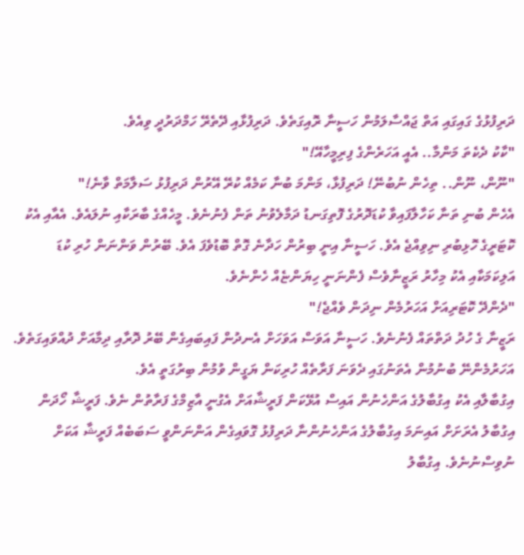ދަރިފުޅުގެ ގައިގައި އަތް ޖައްސާލަމުން ހަސީނާ ރޮއިގަތެވެ. ދަރިފުޅާއި ދޭތެރޭ ހަމްދަރުދީ ވިއެވެ.
"ކާކު ދެކެތަ މަންމާ.. އެއީ އަހަރެންގެ ފިރިމީހާއޭ!"
"ނޫން، ނޫން.. ތިހެން ނުބުނޭ! ދަރިފުޅާ، މަންމަ ބުނާ ކަމެއް ކުރޭ އޭރުން ދަރިފުޅު ސަލާމަތް ވާނެ!"
އެހެން ބުނި ތަނާ ކަހާލާފައިވާ ކުޑަދޮރުގެ ފޮތިގަނޑު ދަމާލެވުނު ތަން ފެނުނެވެ. މީހެއްގެ ބާރަކާއި ނުލައެވެ. އެއާއި އެކު ކޮޓަރީގެ ހޮޅިބުރި ނިވިއްޖެ އެވެ. ހަސީނާ އިނީ ބިރުން ހަދާނެ ގޮތް ބޮޑުވެފަ އެވެ. ބޭރުން ވަންނަން ހުރި ކުޑަ އަލިކަމަކާއި އެކު މިހާރު ރަޒީނާވެސް ފެންނަނީ ހިޔަންޏެއް ހެންނެވެ.
"ދެންދޭ ކޮޓަރިއަށް އަހަރުމެން ނިދަން ވެއްޖެ!"
ރަޒީނާ ގެ ހުދު ދަތްތައް ފެނުނެވެ. ހަސީނާ އަވަސް އަވަހަށް އެނދުން ފައިބައިގެން ބޭރު ދޮރާއި ދިމާއަށް ދުއްވައިގަތެވެ. އަހަރުމެންނޭ ބުނުމުން އެތަނުގައި ދެވަނަ ފަރާތެއް ހުރިކަން ޔަގީން ވުމުން ބިރުގަތީ އެވެ.
އިގުބާލާއި އެކު އިގުބާލުގެ އަންހެނުން އައިސް އުޅޭކަން ފަރީޝާއަށް އެގުނީ އާޒިމްގެ ފަރާތުން ނެވެ. ފަރީޝާ ހޯދަން އިގުބާލު އެރަށަށް އައިނަމަ އިގުބާލުގެ އަންހެނުންނާ ދަރިފުޅު ގޮވައިގެން އަންނަންވީ ސަބަބެއް ފަރީޝާ އަކަށް ނުވިސްނުނެވެ. އިގުބާލު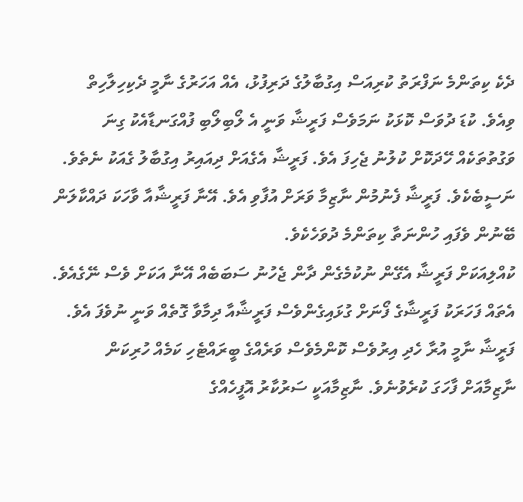ދެކެ ކިތަންމެ ނަފްރަތު ކުރިއަސް އިގުބާލުގެ ދަރިފުޅު، އެއް އަހަރުގެ ނާމީ ދެކިހިލާހިތް ވިއެވެ. ކުޑަ ދުވަސް ކޮޅަކު ނަމަވެސް ފަރީޝާ ވަނީ އެ ލޯބިލޯބި ފުއްގަނޑާއެކު ގިނަ ވަގުތުތަކެއް ހޭދަކޮށް ކުލުނު ޖެހިފަ އެވެ. ފަރީޝާ އެގެއަށް ދިއައިރު އިގުބާލު ގެއަކު ނެތެވެ. ނަސީބެކެވެ. ފަރީޝާ ފެނުމުން ނާޒިމާ ވަރަށް އުފާވި އެވެ. އޭނާ ފަރީޝާއާ ވާހަކަ ދައްކާލަން ބޭނުން ވެފައި ހުންނަތާ ކިތަންމެ ދުވަހެކެވެ.
ކުއްލިއަކަށް ފަރީޝާ އެގޭން ނުކުމެގެން ދާން ޖެހުނު ސަބަބެއް އޭނާ އަކަށް ވެސް ނޭގެއެވެ. އެތައް ފަހަރަކު ފަރީޝާގެ ފޯނަށް ގުޅައިގެންވެސް ފަރީޝާއާ ދިމާވާ ގޮތެއް ވަނީ ނުވެފަ އެވެ.
ފަރީޝާ ނާމީ އުރާ ހެދި އިރުވެސް ކޮންމެވެސް ވަރެއްގެ ބީރައްޓެހި ކަމެއް ހުރިކަން ނާޒިމާއަށް ފާހަގަ ކުރެވުނެވެ. ނާޒިމާއަކީ ސަރުކާރު އޮފީހެއްގެ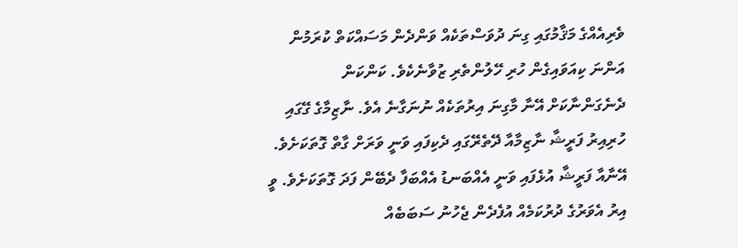ވެރިއެއްގެ މަޤާމުގައި ގިނަ ދުވަސްތަކެއް ވަންދެން މަސައްކަތް ކުރަމުން އަންނަ ކިއަވައިގެން ހުރި ހޭލުންތެރި ޒުވާނެކެވެ. ކަންކަން ދެނެގަންނާކަށް އޭނާ މާގިނަ އިރުތަކެއް ނުނަގާނެ އެވެ. ނާޒިމާގެ ގޭގައި ހުރިއިރު ފަރީޝާ ނާޒިމާއާ ދޭތެރޭގައި ދެކިފައި ވަނީ ވަރަށް ގާތް ގޮތަކަށެވެ. އޭނާއާ ފަރީޝާ އުޅެފައި ވަނީ އެއްބަނޑު އެއްބަފާ ދެބޭން ފަދަ ގޮތަކަށެވެ. ވީ އިރު އެވަރުގެ ދުރުކަމެއް އުފެދެން ޖެހުނު ސަބަބެއް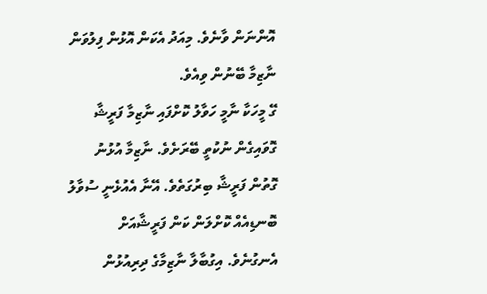އޮންނަން ވާނެވެ. މިއަދު އެކަން އޮޅުން ފިލުވަން ނާޒިމާ ބޭނުން ވިއެވެ.
ގޭ މީހަކާ ނާމީ ހަވާލު ކޮށްފައި ނާޒިމާ ފަރީޝާ ގޮވައިގެން ނުކުތީ ބޭރަށެވެ. ނާޒިމާ އުޅުނު ގޮތުން ފަރީޝާ ބިރުގަތެވެ. އޭނާ އެއުޅެނީ ސުވާލު ބޮނޑިއެއް ކޮށްލަން ކަން ފަރީޝާއަށް އެނގުނެވެ. އިގުބާލާ ނާޒިމާގެ ދިރިއުޅުން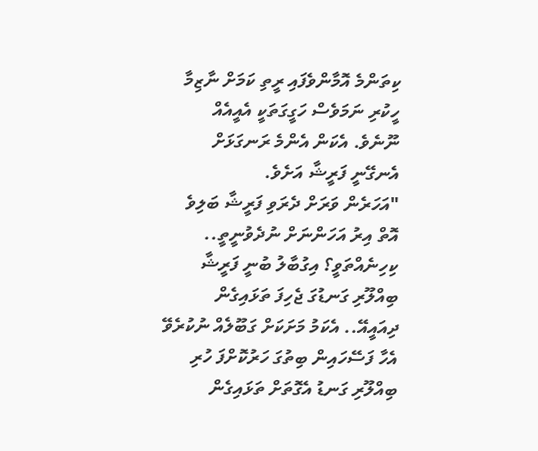ކިތަންމެ އޮމާންވެފައި ރީތި ކަމަށް ނާޒިމާ ހީކުރި ނަމަވެސް ހަގީގަތަކީ އެއީއެއް ނޫނެވެ. އެކަން އެންމެ ރަނގަޅަށް އެނގޭނީ ފަރީޝާ އަށެވެ.
"އަހަރެން ވަރަށް ދެރަވި ފަރީޝާ ބަލިވެ އޮތް އިރު އަހަންނަށް ނުދެވުނީތީ.. ކިހިނެއްތަވީ؟ އިގުބާލު ބުނީ ފަރީޝާ ބިއްލޫރި ގަނޑުގަ ޖެހިފަ ތަޅައިގެން ދިއައީއޭ.. އެކަމު މަށަކަށް ގަބޫލެއް ނުކުރެވޭ އެހާ ފަސޭހައިން ބިތުގަ ހަރުކޮށްފަ ހުރި ބިއްލޫރި ގަނޑު އެގޮތަށް ތަޅައިގެން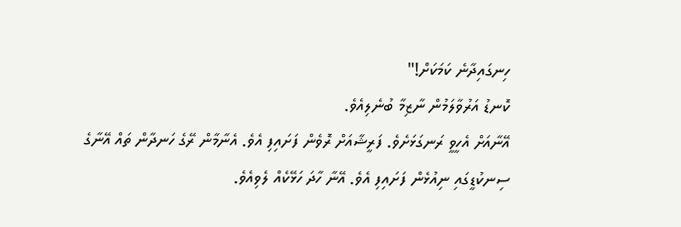ހިނގައިދާނެ ކަމަކަށް!"
ކޮނޑު އަރުވާލަމުން ނާޒިމާ ބުނެލިއެވެ.
އޭނާއަށް އެހީވީ ރަނގަޅަށެވެ. ފަރީޝާއަށް ރޮވެން ފަށައިފި އެވެ. އެނާމާން ރޭގެ ހަނދާން ތައް އޭނާގެ ސިނކުޑީގައި ނިއުޅެން ފަށައިފި އެވެ. އޭނާ ހާދަ ހަޅޭކެއް ލެވިއެވެ.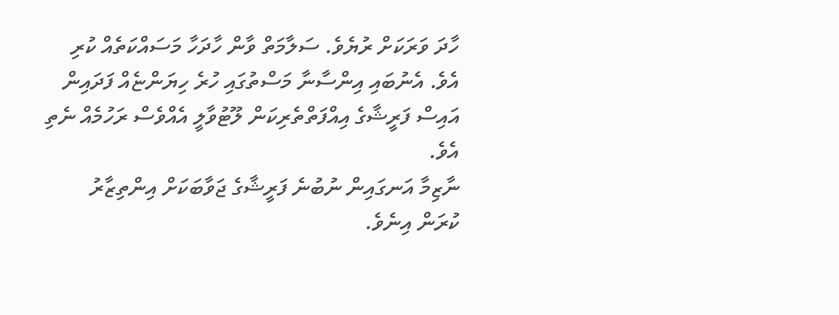ހާދަ ވަރަކަށް ރުޔެވެ. ސަލާމަތް ވާން ހާދަހާ މަސައްކަތެއް ކުރި އެވެ. އެނުބައި އިންސާނާ މަސްތުގައި ހުރެ ހިޔަންޏެއް ފަދައިން އައިސް ފަރީޝާގެ އިއްފަތްތެރިކަން ލޫޓުވާލީ އެއްވެސް ރަހުމެއް ނެތި އެވެ.
ނާޒިމާ އަނގައިން ނުބުނެ ފަރީޝާގެ ޖަވާބަކަށް އިންތިޒާރު ކުރަން އިނެވެ.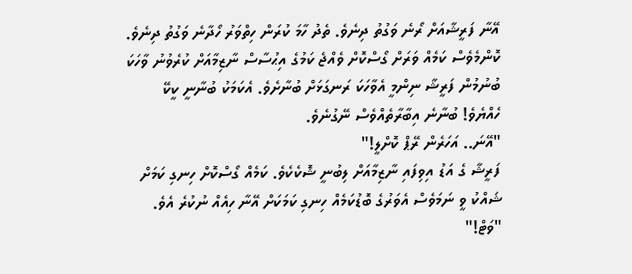އޭނާ ފަރީޝާއަށް ރޯނެ ވަގުތު ދިނެވެ. ތެދު ހާމަ ކުރަން ހިތްވަރު ހޯދާނެ ވަގުތު ދިނެވެ. ކޮންމެވެސް ކަމެއް ވަރަށް ގޯސްކޮށް ވެއްޖެ ކަމުގެ އިޙުސާސް ނާޒިމާއަށް ކުރެވުނު ވާހަކަ ބުނުމުން ފަރީޝާ ނިންމީ އެވާހަކަ ރަނގަޅަށް ބުނާށެވެ. އެކަމަކު ބުނާނީ ކީކޭ ހެއްޔެވެ! ބުނާނެ އިބާރާތެއްވެސް ނޭގުނެވެ.
"އޭނަ.. އަހަރެން ރޭޕް ކޮށްލީ!"
ފަރީޝާ ގެ އަޑު އިވިފައި ނާޒިމާއަށް ލިބުނީ ޝޮކެކެވެ. ކަމެއް ގޯސްކޮށް ހިނގި ކަމަށް ޝައްކު ވީ ނަމަވެސް އެވަރުގެ ބޮޑުކަމެއް ހިނގި ކަމަކަށް އޭނާ ހިއެއް ނުކުރެ އެވެ.
"ވަޓް!"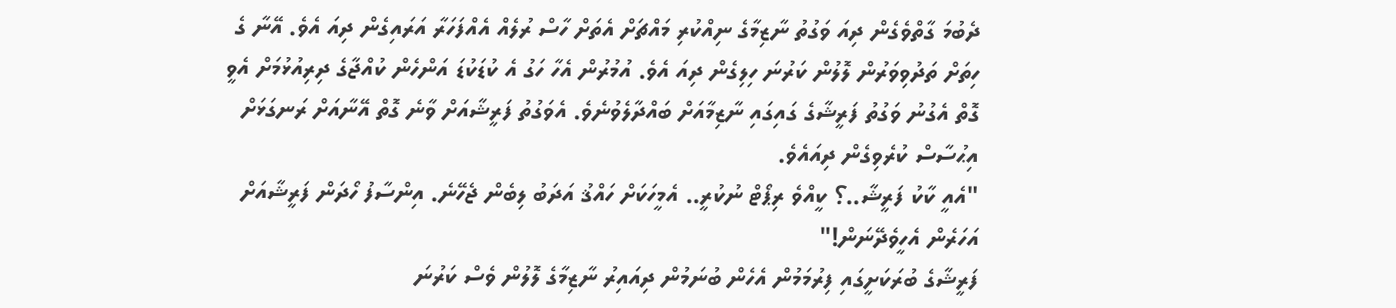ދެބުމަ ގާތްވެގެން ދިއަ ވަގުތު ނާޒިމާގެ ނިއްކުރި މައްޗަށް އެތަށް ހާސް ރުލެއް އެއްފަހަރާ އަރައިގެން ދިއަ އެވެ. އޭނާ ގެ ހިތަށް ތަދުވިވަރުން ލޮލުން ކަރުނަ ހިލިގެން ދިއަ އެވެ. އުމުރުން އެހާ ހަގު އެ ކުޑަކުޑަ އަންހެން ކުއްޖާގެ ދިރިއުޅުމަށް އެވީ ގޮތް އެގުނު ވަގުތު ފަރީޝާގެ ގައިގައި ނާޒިމާއަށް ބައްދާލެވުނެވެ. އެވަގުތު ފަރީޝާއަށް ވާނެ ގޮތް އޭނާއަށް ރަނގަޅަށް އިޙުސާސް ކުރެވިގެން ދިއައެވެ.
"އެއީ ކާކު ފަރީޝާ..؟ ކީއްވެ ރިޕޯޓް ނުކުރީ.. އެމީހަކަށް ހައްޤު އަދަބު ލިބެން ޖެހޭނެ. އިންސާފު ހޯދަން ފަރީޝާއަށް އަހަރެން އެހީވެދޭނަން!"
ފަރީޝާގެ ބުރަކަށީގައި ފިރުމަމުން އެހެން ބުނަމުން ދިއައިރު ނާޒިމާގެ ލޮލުން ވެސް ކަރުނަ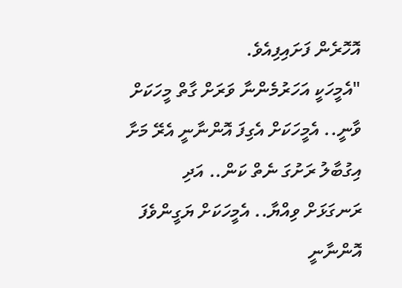އޮހޮރެން ފަށައިފިއެވެ.
"އެމީހަކީ އަހަރުމެންނާ ވަރަށް ގާތް މީހަކަށް ވާނީ.. އެމީހަކަށް އެގިފަ އޮންނާނީ އެރޭ މަށާ އިގުބާލު ރަށުގަ ނެތް ކަން.. އަދި ރަނގަޅަށް ވިއްޔާ.. އެމީހަކަށް ޔަގީންވެފަ އޮންނާނީ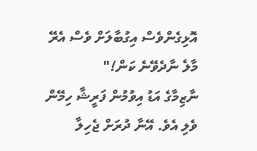އޮޅިގެންވެސް އިގުބާލަށް ވެސް އެރޭ މާލެ ނާދެވޭނެ ކަން!"
ނާޒިމާގެ އަޑު އިވުމުން ފަރީޝާ ހިމޭން ވެލި އެވެ. އޭނާ ދުރަށް ޖެހިލާ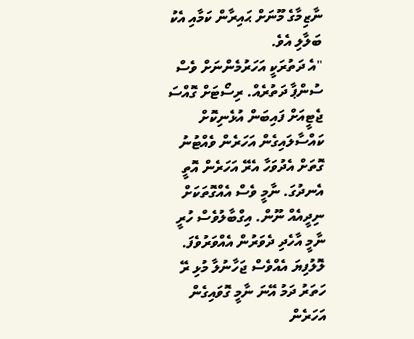ނާޒިމާގެ މޫނަށް ޙައިރާން ކަމާއި އެކު ބަލާލި އެވެ.
"އެ ދަތުރަކީ އަހަރުމެންނަށް ވެސް ސުންޕާ ދަތުރެއް. ރިސޯޓަށް ގޮއްސަ ޖެޓީއަށް ފައިބަން އުޅެނިކޮށް ކައްސާލައިގެން އަހަރެން ވެއްޓުނު ގޮތަށް އެދުވަހާ އެރޭ އަހަރެން އޮތީ އެނދުގަ. ނާމީ ވެސް އެއްގޮތަކަށް ނިދީއެއް ނޫން. އިގްބާލުވެސް ހުރީ ނާމީ އާހެދި ދެވަރުން އެއްވަރުވެފަ. ލޮލުފިޔަ އެއްވެސް ޖަހާނުލާ މުޅި ރޭ ހަތަރު ދަމު އޭނަ ނާމީ ގޮވައިގެން އަހަރެން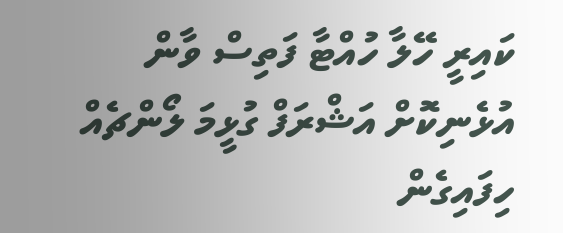ކައިރީ ހޭލާ ހުއްޓާ ފަތިސް ވާން އުޅެނިކޮށް އަޝްރަފް ގުޅީމަ ލޯންޗެއް ހިފައިގެން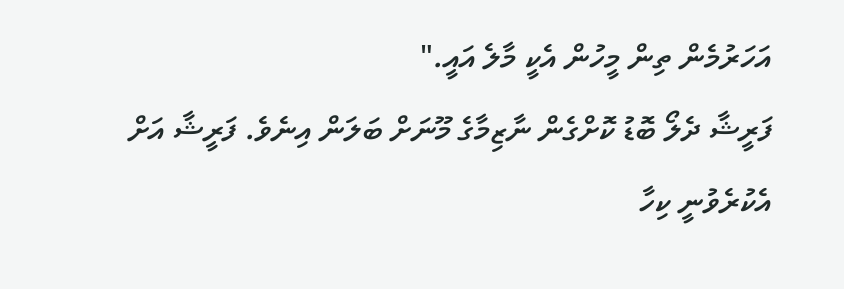އަހަރުމެން ތިން މީހުން އެކީ މާލެ އައީ."
ފަރީޝާ ދެލޯ ބޮޑު ކޮށްގެން ނާޒިމާގެ މޫނަށް ބަލަން އިނެވެ. ފަރީޝާ އަށް އެކުރެވުނީ ކިހާ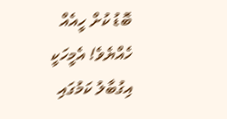ބޮޑު ކުށް ހީއެއް ހެއްޔެވެ! އެމީހަކީ އިގުބާލު ކަމުގައި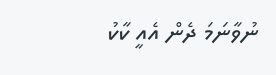ނުވާނަމަ ދެން އެއީ ކާކު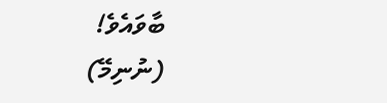ބާވައެވެ!
(ނުނިމޭ)